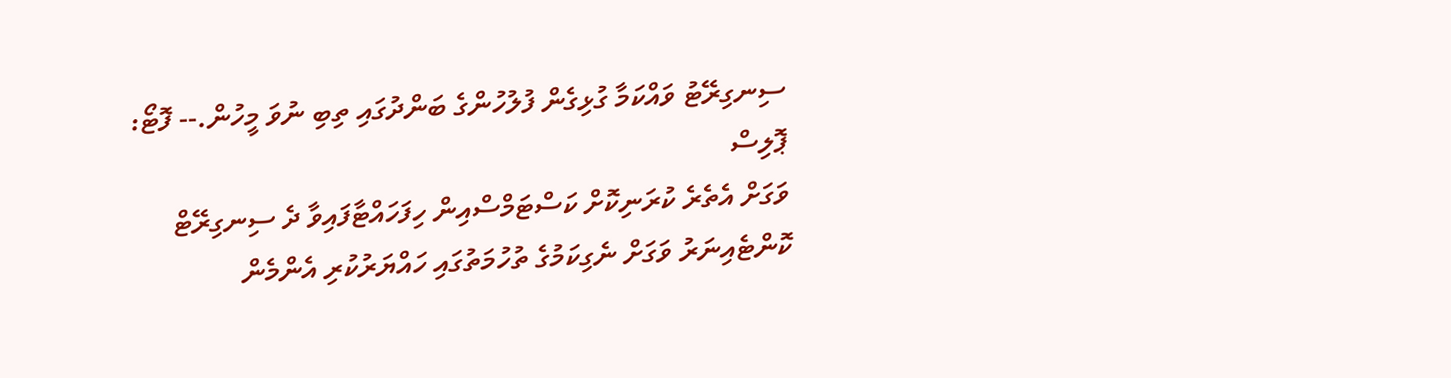ސިނގިރޭޓު ވައްކަމާ ގުޅިގެން ފުލުހުންގެ ބަންދުގައި ތިބި ނުވަ މީހުން.-- ފޮޓޯ: ޕޮލިސް
ވަގަށް އެތެރެ ކުރަނިކޮށް ކަސްޓަމްސްއިން ހިފަހައްޓާފައިވާ ދެ ސިނގިރޭޓް ކޮންޓެއިނަރު ވަގަށް ނެގިކަމުގެ ތުހުމަތުގައި ހައްޔަރުކުރި އެންމެން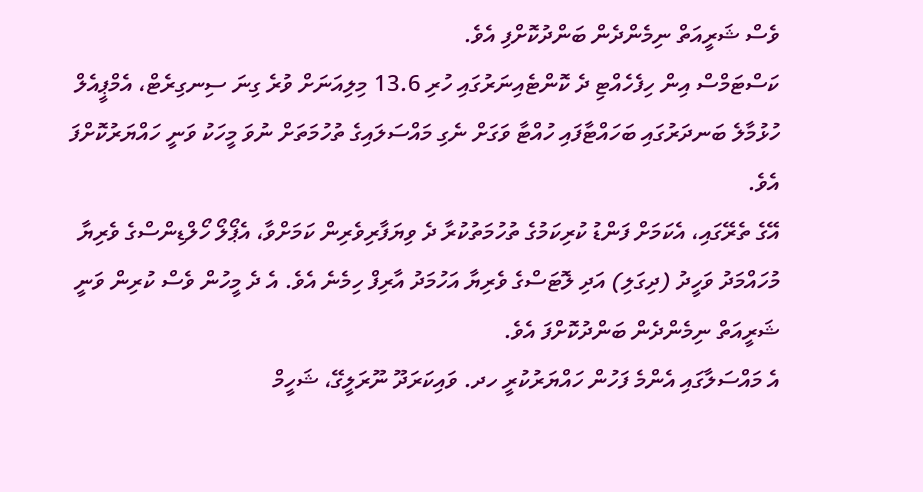ވެސް ޝަރީއަތް ނިމެންދެން ބަންދުކޮށްފި އެވެ.
ކަސްޓަމްސް އިން ހިފެހެއްޓި ދެ ކޮންޓެއިނަރުގައި ހުރި 13.6 މިލިއަނަށް ވުރެ ގިނަ ސިނގިރެޓް، އެމްޕީއެލް ހުޅުމާލެ ބަނދަރުގައި ބަހައްޓާފައި ހުއްޓާ ވަގަށް ނެގި މައްސަލައިގެ ތުހުމަތަށް ނުވަ މީހަކު ވަނީ ހައްޔަރުކޮށްފަ އެވެ.
އޭގެ ތެރޭގައި، އެކަމަށް ފަންޑު ކުރިކަމުގެ ތުހުމަތުކުރާ ދެ ވިޔަފާރިވެރިން ކަމަށްވާ، އެޕޯލޯ ހޯލްޑިންސްގެ ވެރިޔާ މުހައްމަދު ވަހީދު (ދިގަލި) އަދި ލޮޓަސްގެ ވެރިޔާ އަހުމަދު އާރިފް ހިމެނެ އެވެ. އެ ދެ މީހުން ވެސް ކުރިން ވަނީ ޝަރީއަތް ނިމެންދެން ބަންދުކޮށްފަ އެވެ.
އެ މައްސަލާގައި އެންމެ ފަހުން ހައްޔަރުކުރީ ހދ. ވައިކަރަދޫ ނޫރަލީގޭ، ޝަހީމް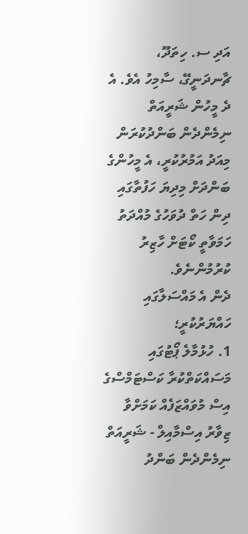އަދި ސ. ހިތަދޫ، ޗާނދަނީގޭ، ސާމިހު އެވެ. އެ ދެ މީހުން ޝަރީއަތް ނިމެންދެން ބަންދުކުރަން މިއަދު އަމުރުކުރީ، އެ މީހުންގެ ބަންދަށް މިދިޔަ ހަފުތާގައި ދިން ހަތް ދުވަހުގެ މުއްދަތު ހަމަވާތީ ކޯޓަށް ހާޒިރު ކުރުމުންނެވެ.
ދެން އެ މައްސަލާގައި ހައްޔަރުކުރީ؛
1. ހުޅުމާލެ ޕޯޓުގައި މަސައްކަތްކުރާ ކަސްޓަމްސްގެ އިސް މުވައްޒަފެއް ކަމަށްވާ ޒިވާރު އިސްމާއިލް - ޝަރީއަތް ނިމެންދެން ބަންދު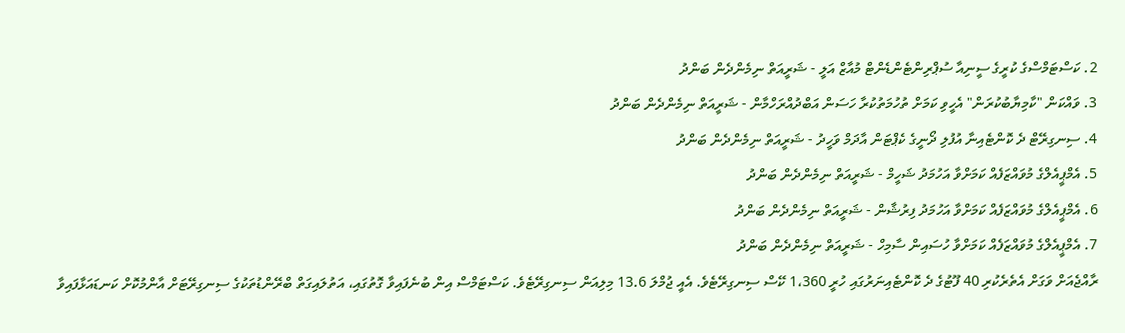2. ކަސްޓަމްސްގެ ކުރީގެ ސީނިއާ ސުޕްރިންޓެންޑެންޓް މުއާޒް އަލީ - ޝަރީއަތް ނިމެންދެން ބަންދު
3. ވައްކަން "ކާމިޔާބުކުރަން" އެހީވި ކަމަށް ތުހުމަތުކުރާ ހަސަން އަބްދުއްރަހްމާން - ޝަރީއަތް ނިމެންދެން ބަންދު
4. ސިނގިރޭޓް ދެ ކޮންޓެއިނާ އުފުލި ދޯނީގެ ކެޕްޓަން އާދަމް ވަހީދު - ޝަރީއަތް ނިމެންދެން ބަންދު
5. އެމްޕީއެލްގެ މުވައްޒަފެއް ކަމަށްވާ އަހުމަދު ޝަހީމް - ޝަރީއަތް ނިމެންދެން ބަންދު
6. އެމްޕީއެލްގެ މުވައްޒަފެއް ކަމަށްވާ އަހުމަދު ފިރުޝާން - ޝަރީއަތް ނިމެންދެން ބަންދު
7. އެމްޕީއެލްގެ މުވައްޒަފެއް ކަމަށްވާ ހުސައިން ސާމިހް - ޝަރީއަތް ނިމެންދެން ބަންދު
ރާއްޖެއަށް ވަގަށް އެތެރެކުރި 40 ފޫޓުގެ ދެ ކޮންޓެއިނަރުގައި ހުރީ 1،360 ކޭސް ސިނގިރޭޓެވެ. އެއީ ޖުމްލަ 13.6 މިލިއަން ސިނގިރޭޓެވެ. ކަސްޓަމްސް އިން ބުނެފައިވާ ގޮތުގައި، އަތުލައިގަތް ބްރޭންޑުތަކުގެ ސިނގިރޭޓަށް އާންމުކޮށް ކަނޑައަޅާފައިވާ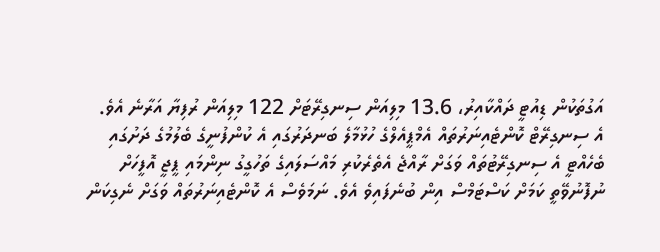އަގުތަކުން ޑިއުޓީ ދައްކާއިރު، 13.6 މިލިއަން ސިނގިރޭޓަށް 122 މިލިއަން ރުފިޔާ އަރާނެ އެވެ.
އެ ސިނގިރޭޓް ކޮންޓެއިނަރުތައް އެމްޕީއެލްގެ ހުޅުމާލެ ބަނދަރުގައި އެ ކުންފުނީގެ ބެލުމުގެ ދަށުގައި ބެހެއްޓީ އެ ސިނގިރޭޓުތައް ވަގަށް ރާއްޖެ އެތެރެކުރި މައްސަލައިގެ ތަހުގީގު ނިންމައި ޕީޖީ އޮފީހަށް ނުފޮނުވޭތީ ކަމަށް ކަސްޓަމްސް އިން ބުނެފައިވެ އެވެ. ނަމަވެސް އެ ކޮންޓެއިނަރުތައް ވަގަށް ނެގިކަން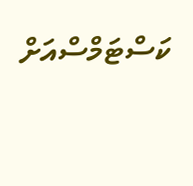ކަސްޓަމްސްއަށް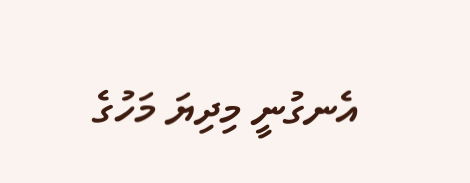އެނގުނީ މިދިޔަ މަހުގެ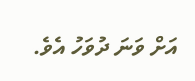އަށް ވަނަ ދުވަހު އެވެ.